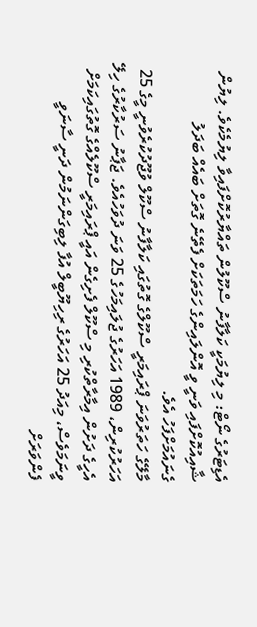އެޑިޓަރުގެ ނޯޓް: މި ލިޔުމަކީ ކަލާފާނު ސްކޫލުން ތައްޔާރުކޮށްފައިވާ ލިޔުމެކެވެ. ލިޔުން ޝާއިއުކޮށްފައި ވަނީ ވީ އޮންލައިންގެ ހަމަތަކަށް ފެތޭނެ ގޮތަށް ބައެއް ބަދަލު ގެނައުމަށްފަހު އެވެ.
މާލޭގެ ހަތަރުވަނަ ޕްރައިމަރީ ސްކޫލްގެ ގޮތުގައި ކަލާފާނު ސްކޫލް ވުޖޫދުކުރެވުނީ މީގެ 25 އަހަރުކުރިން، 1989 އަހަރުގެ ޖުލައިމަހުގެ 25 ވަނަ ދުވަހުއެވެ. ޖަޕާނު ސަރުކާރުގެ ހިލޭ އެހީގެ ދަށުން އިމާރާތްކުރި މި ސްކޫލް ފެށިގެން އައީ ޕްރައިމަރީ ސްކޫލެއްގެ ގޮތުގައިކަމަށް ވީނަމަވެސް، މިއަދު 25 އަހަރުގެ ރިހިޔޫބީލް އުފާ ލިބިގަންނަމުން ދަނީ ސާނަވީ ފެންވަރަށް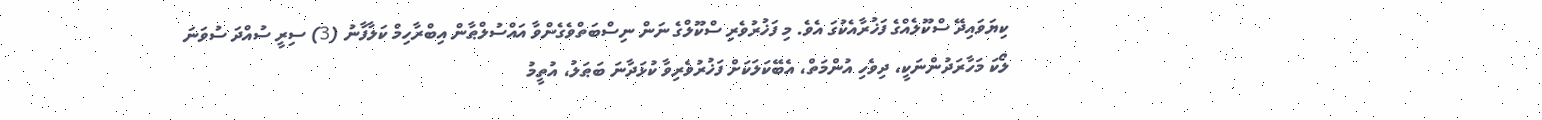ކިޔަވައިދޭ ސްކޫލެއްގެ ފަޚުރާއެކުގަ އެވެ. މި ފަޚުރުވެރި ސްކޫލްގެ ނަން ނިސްބަތްވެގެންވާ އައްސުލްޠާން އިބްރާހިމް ކަލާފާނު (3) ސިރީ ސުއްދަ ސުވަނަ ލޯކަ މަހާރަދުންނަކީ، ދިވެހި އުންމަތް، އެބޭކަލަކަށް ފަޚުރުވެރިވާ ކުޅަދާނަ ބަޠަލު، އުތީމު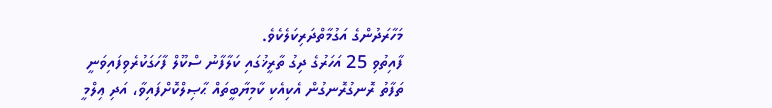މަހާރަދުންގެ އަގުމާތްދަރިކަލެކެވެ.
ފާއިތުވި 25 އަހަރުގެ ދިގު ތާރީޚުގައި ކަލާފާނު ސްކޫލް ފާހަގަކުރެވިފައިވަނީ ތަފާތު ރޮނގުރޮނގުން އެކިއެކި ކާމިޔާބީތައް ޙާޞިލްކޮށްފައިވާ، އަދި ޢިލްމީ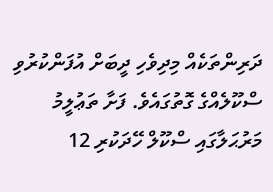ދަރިންތަކެއް މިދިވެހި ދީބަށް އުފަންކުރުވި ސްކޫލެއްގެ ގޮތުގައެވެ. ފަށާ ތަޢުލީމު މަރުޙަލާގައި ސްކޫލް ހޭދަކުރި 12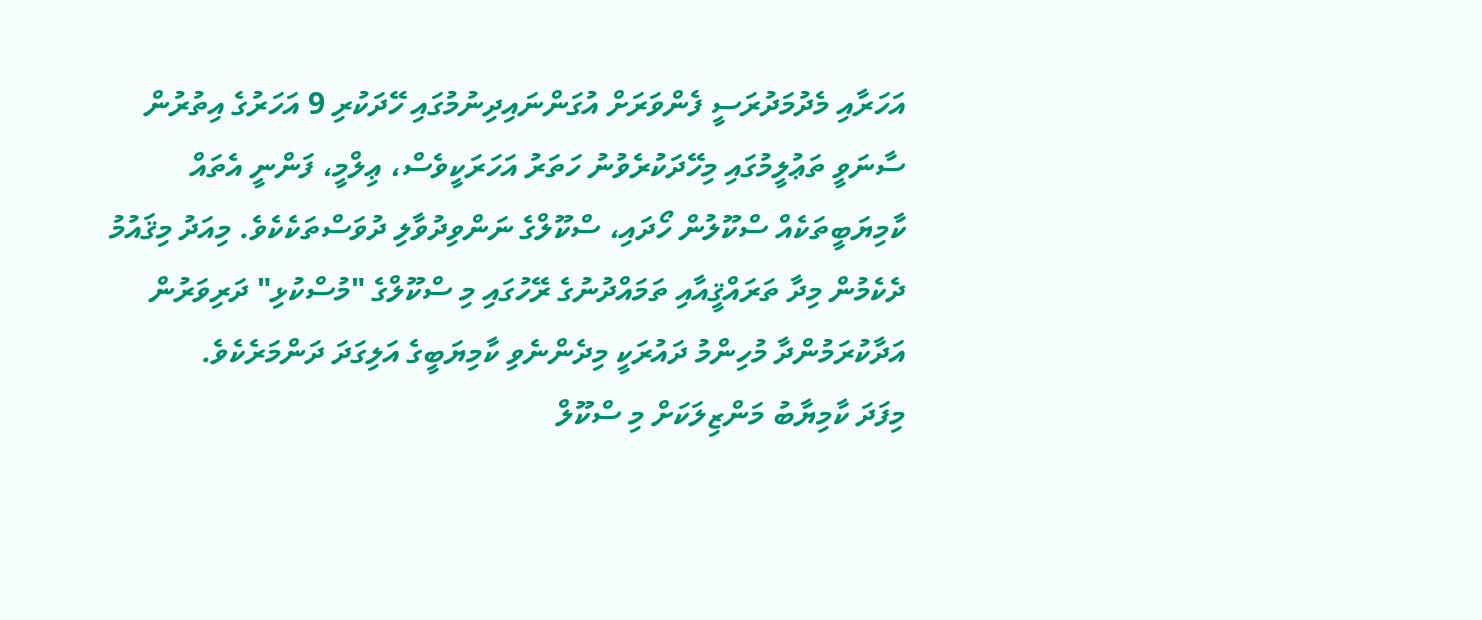އަހަރާއި މެދުމަދުރަސީ ފެންވަރަށް އުގަންނައިދިނުމުގައި ހޭދަކުރި 9 އަހަރުގެ އިތުރުން ސާނަވީ ތަޢުލީމުގައި މިހޭދަކުރެވުނު ހަތަރު އަހަރަކީވެސް، ޢިލްމީ، ފަންނީ އެތައް ކާމިޔަބީތަކެއް ސްކޫލުން ހޯދައި، ސްކޫލްގެ ނަންވިދުވާލި ދުވަސްތަކެކެވެ. މިއަދު މިޤައުމު ދެކެމުން މިދާ ތަރައްޤީއާއި ތަމައްދުނުގެ ރޭހުގައި މި ސްކޫލްގެ "މުސްކުޅި" ދަރިވަރުން އަދާކުރަމުންދާ މުހިންމު ދައުރަކީ މިދެންނެވި ކާމިޔަބީގެ އަލިގަދަ ދަންމަރެކެވެ.
މިފަދަ ކާމިޔާބު މަންޒިލަކަށް މި ސްކޫލް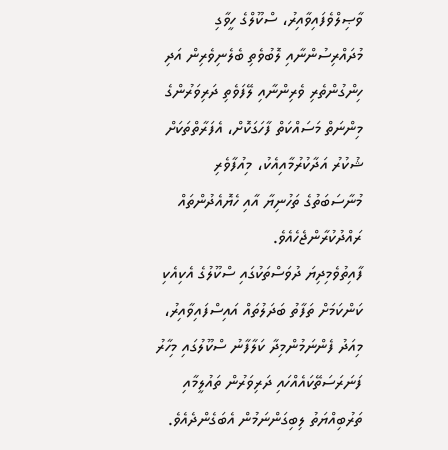ވާޞިލްވެފައިވާއިރު، ސްކޫލްގެ ހީވާގި މުދައްރިސުންނާއި ލޮބުވެތި ބެލެނިވެރިން އަދި ހިންގުންތެރި ވެރިންނާއި ލޭފަވެތި ދަރިވަރުންގެ މިންނަތް މަސައްކަތް ފާހަގަކޮށް، އެފަރާތްތަކަށް ޝުކުރު އަދާކުރުމާއިއެކު، މިއުފާވެރި މުނާސަބަތުގެ ތަހުނިޔާ އާއި ހެޔޮއެދުންތައް ރައްދުކުރާންޖެހެއެވެ.
ފާއިތުވެމިދިޔަ ދުވަސްތަކުގައި ސްކޫލުގެ އެކިއެކި ކަންކަމަށް ތަފާތު ބަދަލުތައް އައިސްފައިވާއިރު، މިއަދު ފެންނަމުންމިދާ ކަލާފާނު ސްކޫލުގައި މިހާރު ފަނަރަސަތޭކައެއްހައި ދަރިވަރުން ތައުލީމާއި ތަރުބިއްޔަތު ލިބިގަންނަމުން އެބަގެންދެއެވެ.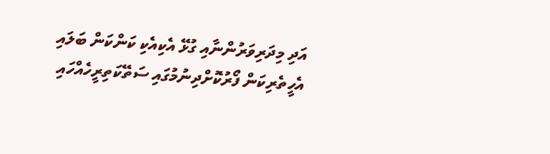އަދި މިދަރިވަރުންނާއި ގުޅޭ އެކިއެކި ކަންކަން ބަލައި އެހީތެރިކަން ފޯރުކޮށްދިނުމުގައި ސަތޭކަތިރީހެއްހައި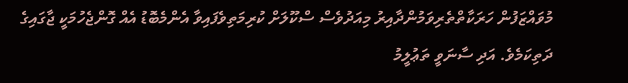މުވައްޒަފުން ހަރަކާތްތެރިވަމުންދާއިރު މިއަދުވެސް ސްކޫލަށް ކުރިމަތިވެފައިވާ އެންމެބޮޑު އެއް ގޮންޖެހުމަކީ ޖާގައިގެ ދަތިކަމެވެ. އަދި ސާނަވީ ތަޢުލީމު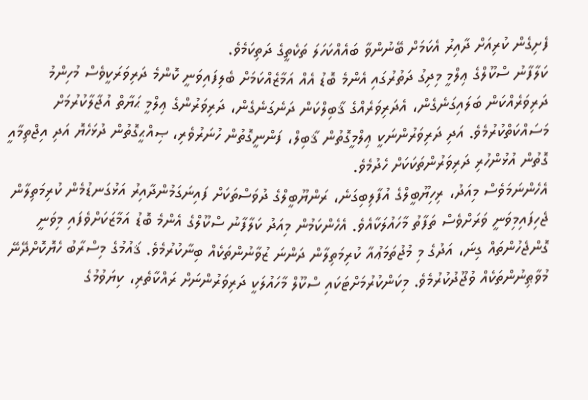ފެށިގެން ކުރިއަށް ދާއިރު އެކަމަށް ބޭނުންވާ ބައެއްކަހަލަ ތަކެތީގެ ދަތިކަމެވެ.
ކަލާފާނު ސްކޫލްގެ ޢިލްމީ މިދިގު ދަތުރުގައި އެންމެ ބޮޑު އެއް އަމާޒެއްކަމަށް ބެލިފައިވަނީ ކޮންމެ ދަރިވަރަކީވެސް މުހިންމު ދަރިވަރެއްކަން ބަލައިގަނެގެން، އެދަރިވަރެއްގެ ޤާބިލްކަން ދަނެގަނެގެން، ދަރިވަރުންގެ ޢިލްމީ ޙަޔާތް އުޖާލާކުރުމަށް މަސައްކަތްކުރުމެވެ. އަދި ދަރިވަރުންނަކީ ޢިލްމީގޮތުން ޤާބިލް، ފަންނީގޮތުން ހުނަރުވެރި، ޞިއްޙީގޮތުން ދުޅަހެޔޮ އަދި އިޖްތިމާއީ ގޮތުން އުޅުންހުރި ދަރިވަރުންތަކަކަށް ހެދުމެވެ.
އެހެންނަމަވެސް މިއަދު، ރިހިޔޫބީލްގެ އުފާލިބިގަނެ، ރަންޔޫބީލްގެ ދުވަސްތަކަށް ފައިނަގަމުންދާއިރު އަޅުގަނޑުމެން ކުރިމަތިލާން ޖެހިފައިމިވަނީ ވަރަށްވެސް ތަފާތު މާހައުލަކާއެވެ. އެހެންކަމުން މިއަދު ކަލާފާނު ސްކޫލްގެ އެންމެ ބޮޑު އަމާޒަކަށްވެފައި މިވަނީ ގޮންޖެހުންތައް ގިނަ، އަދުގެ މި މުޖުތަމަޢުއާ ކުރިމަތިލާން ދަންނަ ޒުވާނުންތަކެއް ބިނާކުރުމެވެ. ޤައުމުގެ މިސްރާބު ހެޔޮކޮށްދޭނޭ މުވާޠިނުންތަކެއް ވުޖޫދުކުރުމެވެ. މިކަންކުރުމަށްޓަކައި ސްކޫލް މާހައުލަކީ ދަރިވަރުންނަށް ރައްކާތެރި، ކިޔަވުމުގެ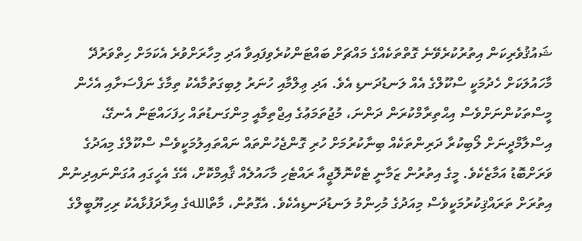ޝައުޤުވެރިކަން އިތުރުކުރެވޭނެ ގޮތްތަކެއްގެ މައްޗަށް ބައްޓަންކުރެވިފައިވާ އަދި މިހާރަށްވުރެ އެކަމަށް ހިތްވަރުދޭ މާހައުލަކަށް ހެދުމަކީ ސްކޫލްގެ އެއް ލަނޑުދަނޑި އެވެ. އަދި ޢިލްމާއި ހުނަރު ލިބިގަތުމާއެކު ތިމާގެ ނަފްސަށާއި އެހެން މީސްތަކުންނަށްވެސް އިޙްތިރާމްކުރަން ދަންނަ، މުޖުތަމަޢުގެ އިޖްތިމާއީ މިންގަނޑުތައް ހިފަހައްޓަން އެނގޭ، އިސްލާމްދީނަށް ލޯބިކުރާ ދަރިންތަކެއް ބިނާކުރުމަށް ހުރި ގޮންޖެހުންތައް ނައްތައިލުމަކީވެސް ސްކޫލްގެ މިއަދުގެ ވަރަށްބޮޑު އަމާޒެކެވެ. މީގެ އިތުރުން ޒަމާނީ ޓެކްނޮލޮޖީއާ ރައްޓެހި މާހައުލެއް ޤާއިމްކޮށް، އޭގެ އެހީގައި އުގަންނައިދިނުން އިތުރަށް ތަރައްޤިކުރުމަކީވެސް މިއަދުގެ މުހިންމު ލަނޑުދަނޑިއެކެވެ. އެގޮތުން، މާތްاللهގެ އިރާދަފުޅާއެކު ރިހިޔޫބީލްގެ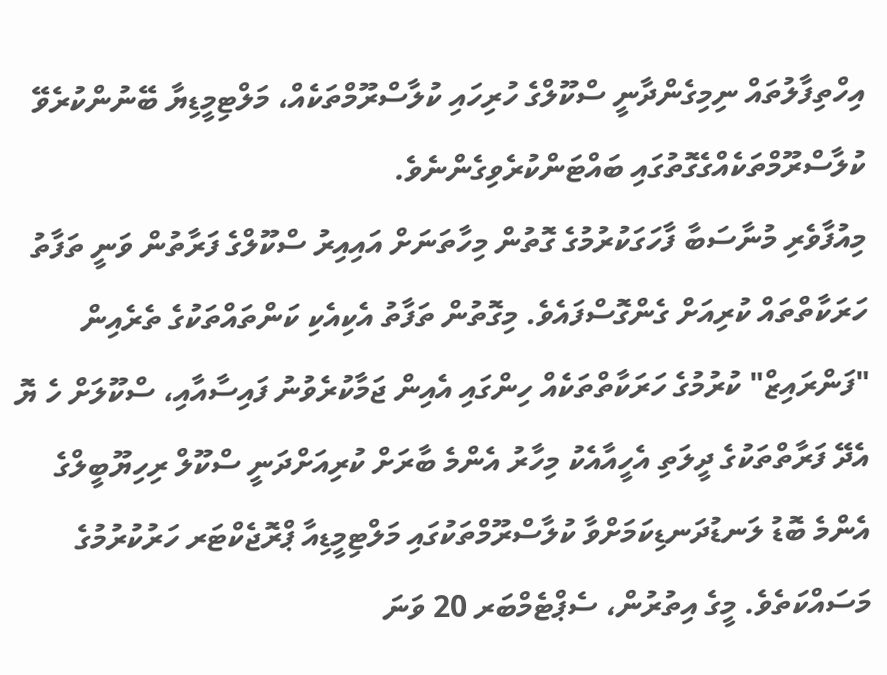އިހްތިފާލުތައް ނިމިގެންދާނީ ސްކޫލްގެ ހުރިހައި ކުލާސްރޫމްތަކެއް، މަލްޓިމީޑިޔާ ބޭނުންކުރެވޭ ކުލާސްރޫމްތަކެއްގެގޮތުގައި ބައްޓަންކުރެވިގެންނެވެ.
މިއުފާވެރި މުނާސަބާ ފާހަގަކުރުމުގެ ގޮތުން މިހާތަނަށް އައިއިރު ސްކޫލްގެ ފަރާތުން ވަނީ ތަފާތު ހަރަކާތްތައް ކުރިއަށް ގެންގޮސްފައެވެ. މިގޮތުން ތަފާތު އެކިއެކި ކަންތައްތަކުގެ ތެރެއިން "ފަންރައިޒް" ކުރުމުގެ ހަރަކާތްތަކެއް ހިންގައި އެއިން ޖަމާކުރެވުނު ފައިސާއާއި، ސްކޫލަށް ހެ ޔޮ އެދޭ ފަރާތްތަކުގެ ދީލަތި އެހީއާއެކު މިހާރު އެންމެ ބާރަށް ކުރިއަށްދަނީ ސްކޫލް ރިހިޔޫބީލްގެ އެންމެ ބޮޑު ލަނޑުދަނޑިކަމަށްވާ ކުލާސްރޫމްތަކުގައި މަލްޓިމީޑިއާ ޕްރޮޖެކްޓަރ ހަރުކުރުމުގެ މަސައްކަތެވެ. މީގެ އިތުރުން، ސެޕްޓެމްބަރ 20 ވަނަ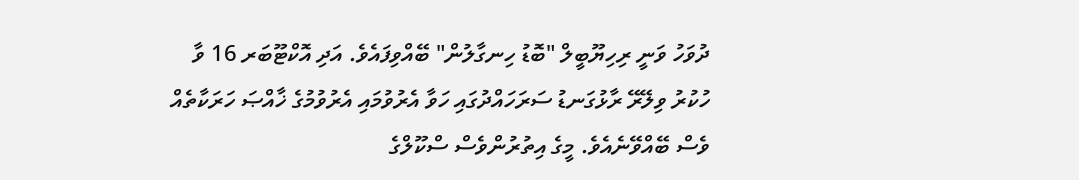ދުވަހު ވަނީ ރިހިޔޫބީލް "ބޮޑު ހިނގާލުން" ބޭއްވިފައެވެ. އަދި އޮކްޓޫބަރ 16 ވާ ހުކުރު ވިލޭރޭ ރާޅުގަނޑު ސަރަހައްދުގައި ހަވާ އެރުވުމައި އެރުވުމުގެ ޚާއްޞަ ހަރަކާތެއް ވެސް ބޭއްވޭނެއެވެ. މީގެ އިތުރުންވެސް ސްކޫލްގެ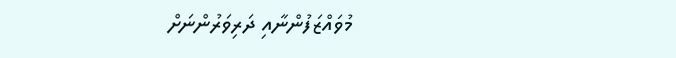މުވައްޒަފުންނާއި ދަރިވަރުންނަށް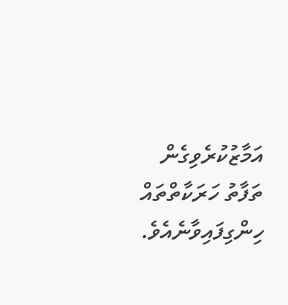އަމާޒުކުރެވިގެން ތަފާތު ހަރަކާތްތައް ހިންގިފައިވާނެއެވެ.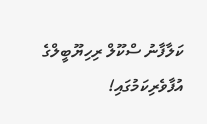ކަލާފާނު ސްކޫލް ރިހިޔޫބީލްގެ އުފާވެރިކަމުގައި!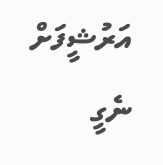އަރުޝީފަށް ނެގީ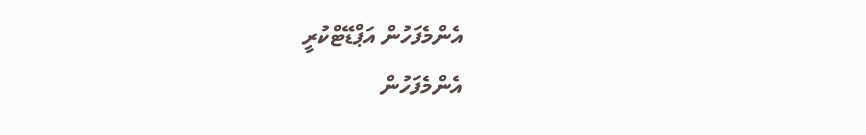އެންމެފަހުން އަޕްޑޭޓްކުރީ
އެންމެފަހުން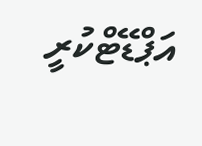އަޕްޑޭޓްކުރީ